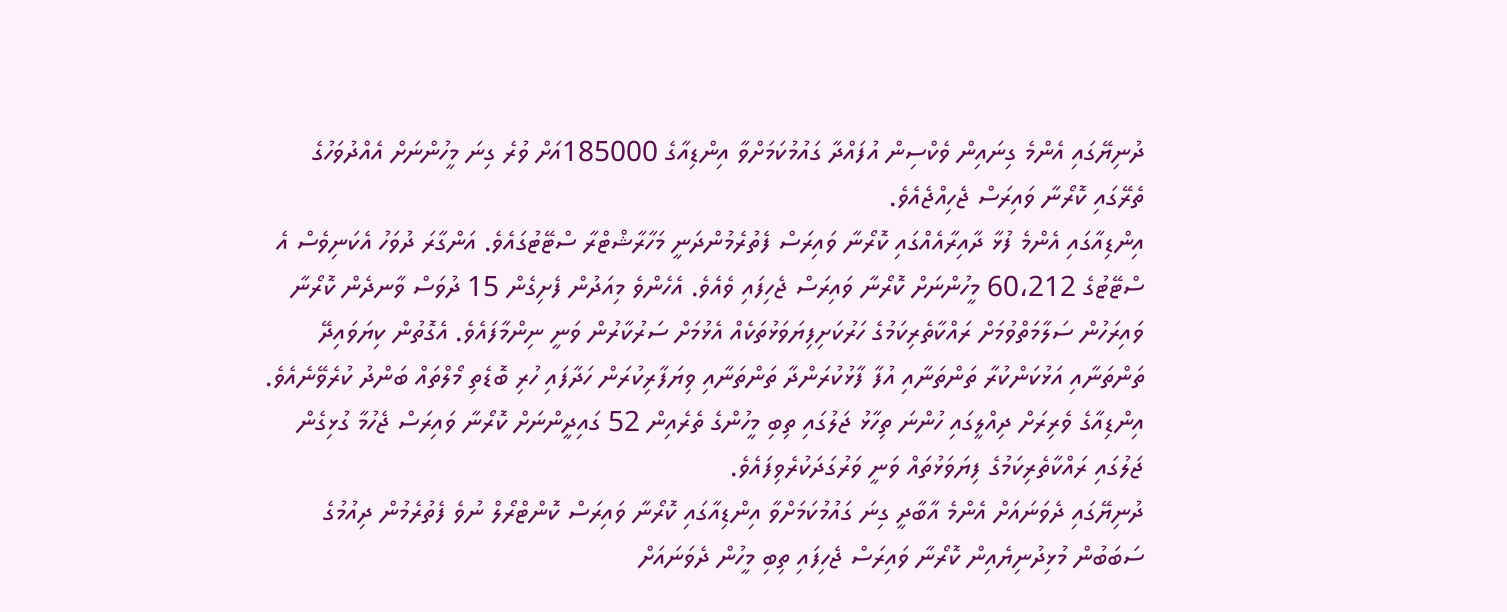ދުނިޔޭގައި އެންމެ ގިނައިން ވެކްސިން އުފައްދާ ގައުމުކަމަށްވާ އިންޑިއާގެ 185000އަށް ވުރެ ގިނަ މީހުންނަށް އެއްދުވަހުގެ ތެރޭގައި ކޮރޯނާ ވައިރަސް ޖެހިއްޖެއެވެ.
އިންޑިއާގައި އެންމެ ފުޅާ ދާއިރާއެއްގައި ކޮރޯނާ ވައިރަސް ފެތުރެމުންދަނީ މަހާރާޝްޓްރާ ސްޓޭޓުގައެވެ. އަންގާރަ ދުވަހު އެކަނިވެސް އެ ސްޓޭޓުގެ 60،212 މީހުންނަށް ކޮރޯނާ ވައިރަސް ޖެހިފައި ވެއެވެ. އެހެންވެ މިއަދުން ފެށިގެން 15 ދުވަސް ވާނދެން ކޮރޯނާ ވައިރަހުން ސަލާމަތްވުމަށް ރައްކާތެރިކަމުގެ ހަރުކަށިފިޔަވަޅުތަކެއް އެޅުމަށް ސަރުކާރުން ވަނީ ނިންމާފައެވެ. އެގޮތުން ކިޔަވައިދޭ ތަންތަނާއި އަޅުކަންކުރާ ތަންތަނާއި އުފާ ފާޅުކުރަންދާ ތަންތަނާއި ވިޔަފާރިކުރަން ހަދާފައި ހުރި ބޮޑެތި މޯލްތައް ބަންދު ކުރެވޭނެއެވެ.
އިންޑިއާގެ ވެރިރަށް ދިއްލީގައި ހުންނަ ތިހާޅު ޖަލުގައި ތިބި މީހުންގެ ތެރެއިން 52 ގައިދީންނަށް ކޮރޯނާ ވައިރަސް ޖެހުމާ ގުޅިގެން ޖަލުގައި ރައްކާތެރިކަމުގެ ފިޔަވަޅުތައް ވަނީ ވަރުގަދަކުރެވިފައެވެ.
ދުނިޔޭގައި ދެވަނައަށް އެންމެ އާބާދީ ގިނަ ގައުމުކަމަށްވާ އިންޑިއާގައި ކޮރޯނާ ވައިރަސް ކޮންޓްރޯލް ނުވެ ފެތުރެމުން ދިއުމުގެ ސަބަބުން މުޅިދުނިޔެއިން ކޮރޯނާ ވައިރަސް ޖެހިފައި ތިބި މީހުން ދެވަނައަށް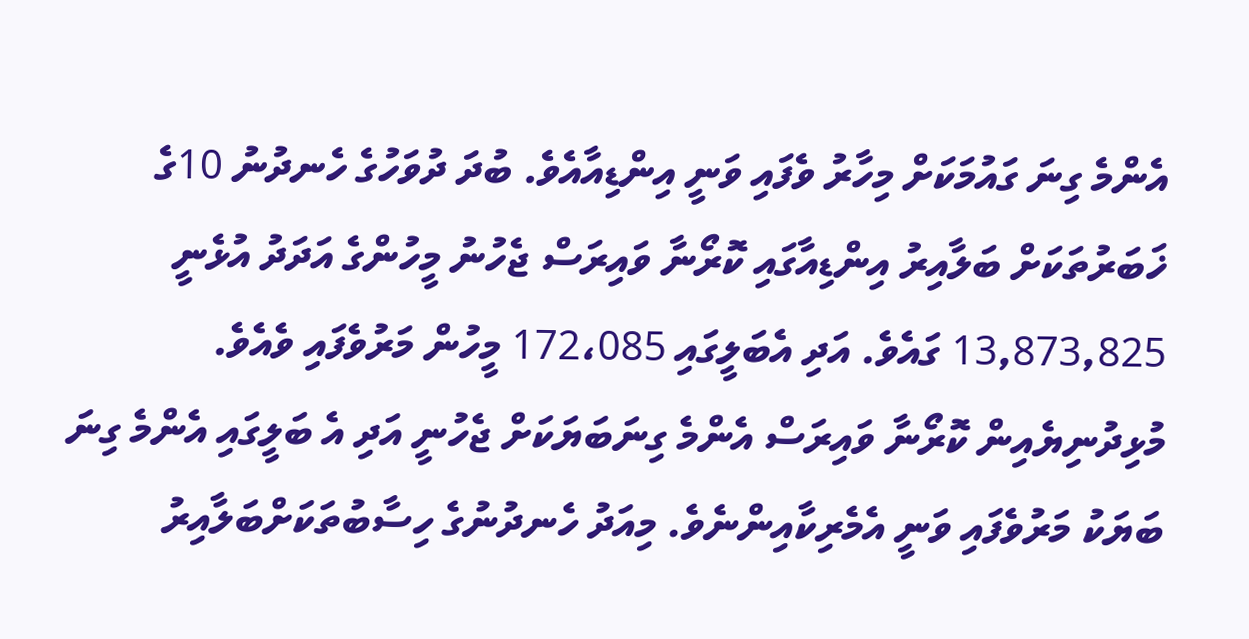އެންމެ ގިނަ ގައުމަކަށް މިހާރު ވެފައި ވަނީ އިންޑިއާއެވެ. ބުދަ ދުވަހުގެ ހެނދުނު 10ގެ ޚަބަރުތަކަށް ބަލާއިރު އިންޑިއާގައި ކޮރޯނާ ވައިރަސް ޖެހުނު މީހުންގެ އަދަދު އުޅެނީ 13,873,825 ގައެވެ. އަދި އެބަލީގައި 172،085 މީހުން މަރުވެފައި ވެއެވެ.
މުޅިދުނިޔެއިން ކޮރޯނާ ވައިރަސް އެންމެ ގިނަބަޔަކަށް ޖެހުނީ އަދި އެ ބަލީގައި އެންމެ ގިނަ ބަޔަކު މަރުވެފައި ވަނީ އެމެރިކާއިންނެވެ. މިއަދު ހެނދުނުގެ ހިސާބުތަކަށްބަލާއިރު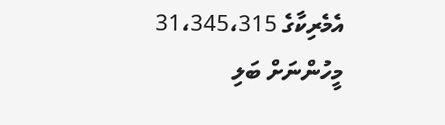އެމެރިކާގެ 31،345،315 މީހުންނަށް ބަލި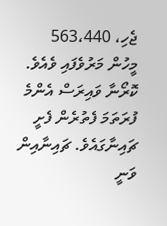ޖެހި، 563،440 މީހުން މަރުވެފައި ވެއެވެ.
ކޮރޯނާ ވައިރަސް އެންމެ ފުރަތަމަ ފެތުރެން ފެށީ ޗައިނާގައެވެ. ޗައިނާއިން ވަނީ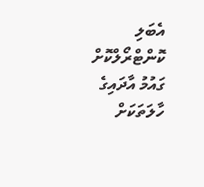އެބަލި ކޮންޓްރޯލްކޮށް ގައުމު އާދައިގެ ހާލަތަކަށް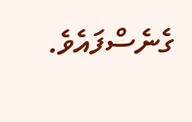ގެނެސްފައެވެ.